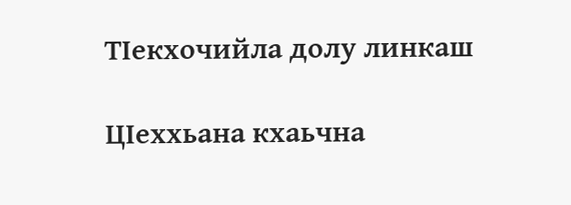ТIекхочийла долу линкаш

ЦIеххьана кхаьчна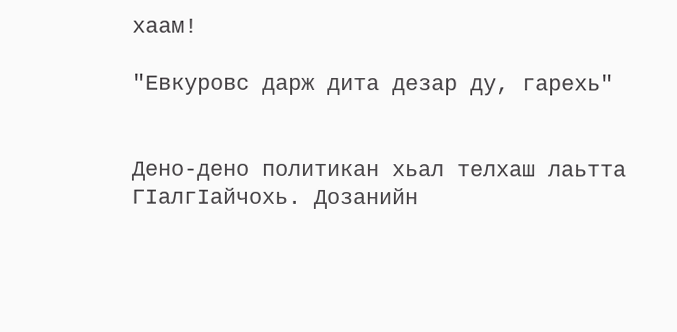хаам!

"Евкуровс дарж дита дезар ду, гарехь"


Дено-дено политикан хьал телхаш лаьтта ГIалгIайчохь. Дозанийн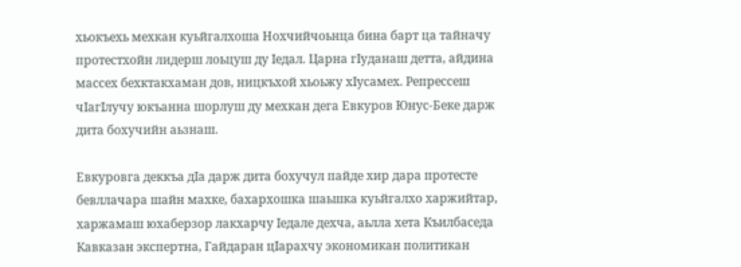хьокъехь мехкан куьйгалхоша Нохчийчоьнца бина барт ца тайначу протестхойн лидерш лоьцуш ду Iедал. Царна гIуданаш детта, айдина массех бехктакхаман дов, ницкъхой хьоьжу хIусамех. Репрессеш чIагIлучу юкъанна шорлуш ду мехкан дега Евкуров Юнус-Беке дарж дита бохучийн аьзнаш.

Евкуровга деккъа дIа дарж дита бохучул пайде хир дара протесте бевллачара шайн махке, бахархошка шаьшка куьйгалхо харжийтар, харжамаш юхаберзор лакхарчу Iедале дехча, аьлла хета Къилбаседа Кавказан экспертна, Гайдаран цIарахчу экономикан политикан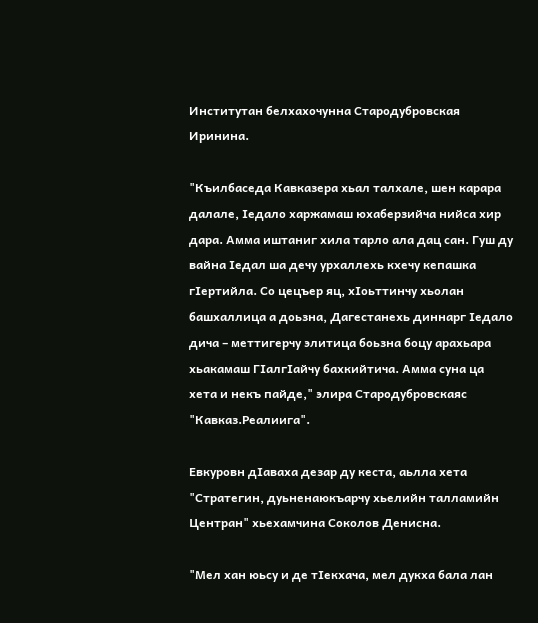Институтан белхахочунна Стародубровская Иринина.

"Къилбаседа Кавказера хьал талхале, шен карара далале, Iедало харжамаш юхаберзийча нийса хир дара. Амма иштаниг хила тарло ала дац сан. Гуш ду вайна Iедал ша дечу урхаллехь кхечу кепашка гIертийла. Со цецъер яц, хIоьттинчу хьолан башхаллица а доьзна, Дагестанехь диннарг Iедало дича – меттигерчу элитица боьзна боцу арахьара хьакамаш ГIалгIайчу бахкийтича. Амма суна ца хета и некъ пайде," элира Стародубровскаяс "Кавказ.Реалиига".

Евкуровн дIаваха дезар ду кеста, аьлла хета "Стратегин, дуьненаюкъарчу хьелийн талламийн Центран" хьехамчина Соколов Денисна.

"Мел хан юьсу и де тIекхача, мел дукха бала лан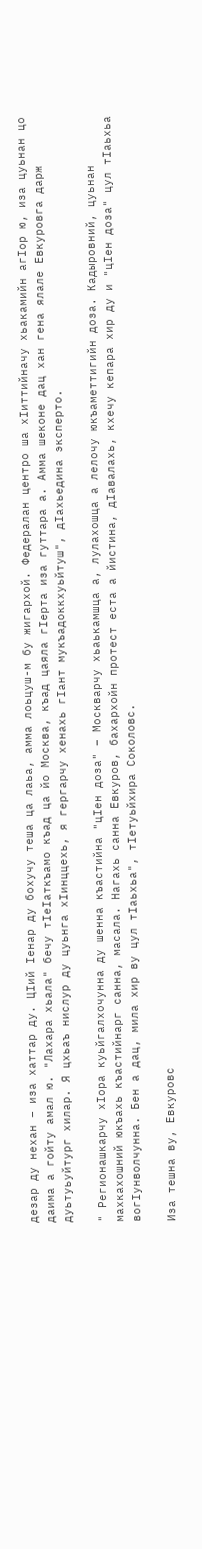дезар ду нехан – иза хаттар ду. ЦIий Iенар ду бохучу теша ца лаьа, амма лоьцуш-м бу жигархой. Федералан центро ша хIиттийначу хьакамийн агIор ю, иза цуьнан цо даима а гойту амал ю. "Лахара хьала" бечу тIеIаткъамо къад ца йо Москва, къад цаяла гIерта иза гуттара а. Амма шеконе дац хан гена ялале Евкуровга дарж дуьтуьуйтург хилар. Я цхьаъ нислур ду цуьнга хIинццехь, я гергарчу хенахь гIант мукъадоккхуьйтуш", дIахьедина эксперто.

" Регионашкарчу хIора куьйгалхочунна ду шенна къастийна "цIен доза" – Москварчу хьаькамшца а, лулахошца а лелочу юкъаметтигийн доза. Кадыровний, цуьнан махкахошний юкъахь къастийнарг санна, масала. Нагахь санна Евкуров, бахархойн протест еста а йистина, дIавалахь, кхечу кепара хир ду и "цIен доза" цул тIаьхьа вогIунволчунна. Бен а дац, мила хир ву цул тIаьхьа", тIетуьйхира Соколовс.

Иза тешна ву, Евкуровс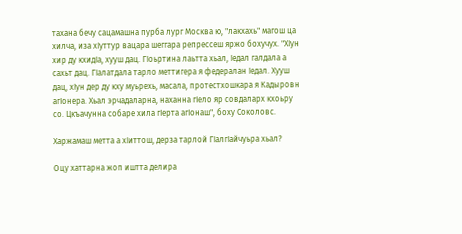тахана бечу сацамашна пурба лург Москва ю, "лакхахь" магош ца хилча, иза хIуттур вацара шеггара репрессеш яржо бохучух. "ХIун хир ду кхидIа, хууш дац. ГIоьртина лаьтта хьал, Iедал галдала а сахьт дац. ГIалатдала тарло меттигера я федералан Iедал. Хууш дац, хIун дер ду кху муьрехь, масала, протестхошкара я Кадыровн агIонера. Хьал эрчадаларна, наханна гIело яр совдаларх кхоьру со. Цкъачунна собаре хила гIерта агIонаш", боху Соколовс.

Харжамаш метта а хIиттош, дерза тарлой ГIалгIайчуьра хьал?

Оцу хаттарна жоп иштта делира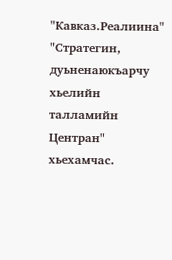"Кавказ.Реалиина" "Стратегин, дуьненаюкъарчу хьелийн талламийн Центран" хьехамчас.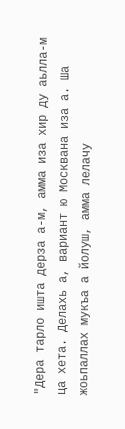"Дера тарло ишта дерза а-м, амма иза хир ду аьлла-м ца хета. Делахь а, вариант ю Москвана иза а. Ша жоьпаллах мукъа а йолуш, амма лелачу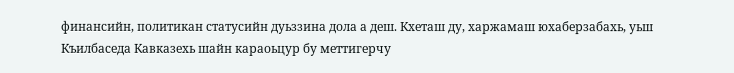финансийн, политикан статусийн дуьззина дола а деш. Кхеташ ду, харжамаш юхаберзабахь, уьш Къилбаседа Кавказехь шайн караоьцур бу меттигерчу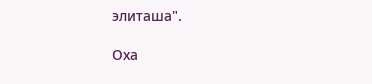элиташа".

Оха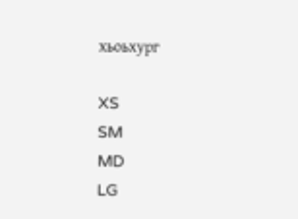хьоьхург

XS
SM
MD
LG